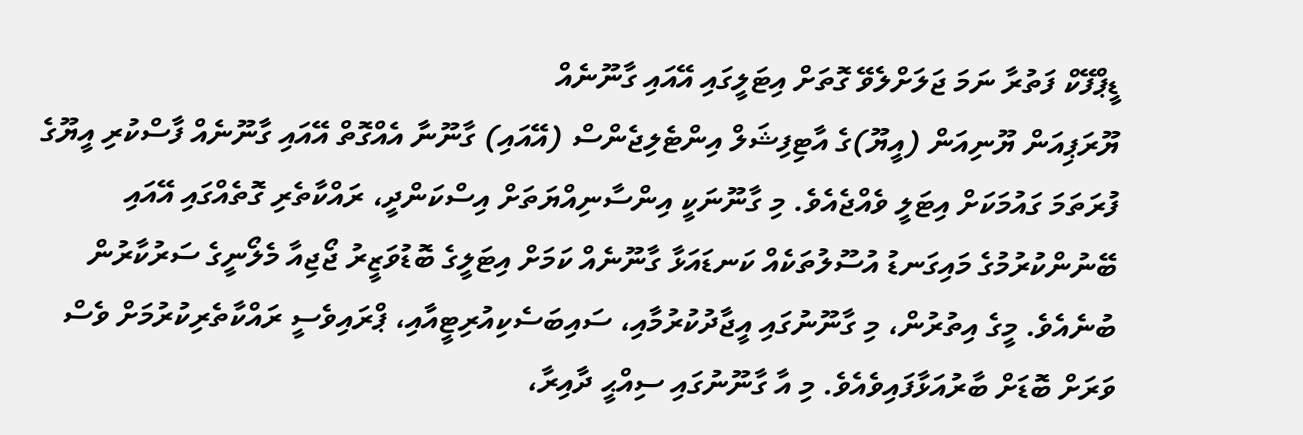ޑީޕްފޭކް ފަތުރާ ނަމަ ޖަލަށްލެވޭ ގޮތަށް އިޓަލީގައި އޭއައި ގާނޫނެއް
ޔޫރަޕިއަން ޔޫނިއަން (އީޔޫ)ގެ އާޓިފިޝަލް އިންޓެލިޖެންސް (އޭއައި) ގާނޫނާ އެއްގޮތް އޭއައި ގާނޫނެއް ފާސްކުރި އީޔޫގެ ފުރަތަމަ ގައުމަކަށް އިޓަލީ ވެއްޖެއެވެ. މި ގާނޫނަކީ އިންސާނިއްޔަތަށް އިސްކަންދީ، ރައްކާތެރި ގޮތެއްގައި އޭއައި ބޭނުންކުރުމުގެ މައިގަނޑު އުސޫލުތަކެއް ކަނޑައަޅާ ގާނޫނެއް ކަމަށް އިޓަލީގެ ބޮޑުވަޒީރު ޖޯޖިއާ މެލޯނީގެ ސަރުކާރުން ބުނެއެވެ. މީގެ އިތުރުން، މި ގާނޫނުގައި އީޖާދުކުރުމާއި، ސައިބަސެކިއުރިޓީއާއި، ޕްރައިވެސީ ރައްކާތެރިކުރުމަށް ވެސް ވަރަށް ބޮޑަށް ބާރުއަޅާފައިވެއެވެ. މި އާ ގާނޫނުގައި ސިއްޙީ ދާއިރާ،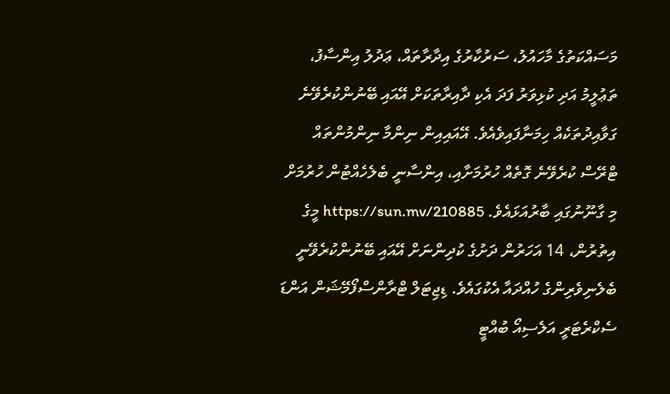މަސައްކަތުގެ މާހައުލު، ސަރުކާރުގެ އިދާރާތައް، ޢަދުލު އިންސާފު، ތަޢުލީމު އަދި ކުޅިވަރު ފަދަ އެކި ދާއިރާތަކަށް އޭއައި ބޭނުންކުރެވޭނެ ގަވާއިދުތަކެއް ހިމަނާފައިވެއެވެ. އޭއައިއިން ނިންމާ ނިންމުންތައް ޓްރޭސް ކުރެވޭނެ ގޮތެއް ހުރުމަށާއި، އިންސާނީ ބެލެހެއްޓުން ހުރުމަށް މި ގާނޫނުގައި ބާރުއަޅައެވެ. https://sun.mv/210885 މީގެ އިތުރުން، 14 އަހަރުން ދަށުގެ ކުދިންނަށް އޭއައި ބޭނުންކުރެވޭނީ ބެލެނިވެރިންގެ ހުއްދައާ އެކުގައެވެ. ޑިޖިޓަލް ޓްރާންސްފޯމޭޝަން އަންޑަ ސެކްރެޓަރީ އަލެސިއޯ ބުއްޓީ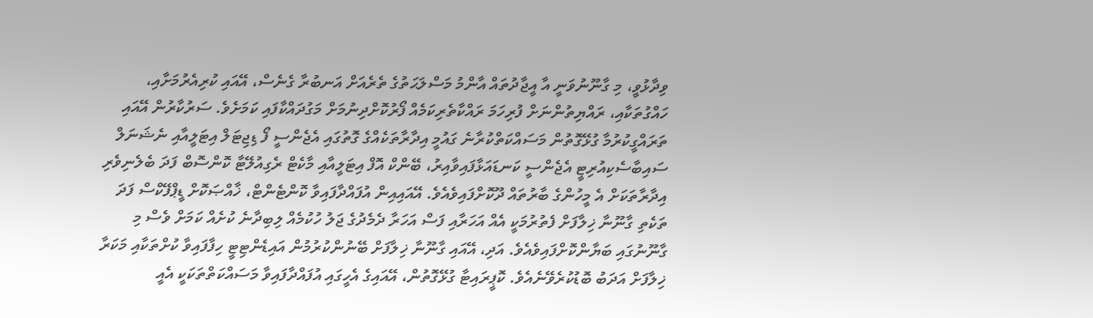ވިދާޅުވީ، މި ގާނޫނުވަނީ އާ އީޖާދުތައް އާންމު މަސްލަޙަތުގެ ތެރެއަށް އަނބުރާ ގެނެސް، އޭއައި ކުރިއެރުމަށާއި، ހައްގުތަކާއި، ރައްޔިތުންނަށް ފުރިހަމަ ރައްކާތެރިކަމެއް ފޯރުކޮށްދިނުމަށް މަގުދައްކާފައި ކަމަށެވެ. ސަރުކާރުން އޭއައި ތަރައްގީކުރުމާ ގުޅޭގޮތުން މަސައްކަތްކުރާނެ ގައުމީ އިދާރާތަކެއްގެ ގޮތުގައި އެޖެންސީ ފޯ ޑިޖިޓަލް އިޓަލީއާއި ނެޝަނަލް ސައިބާސެކިއުރިޓީ އެޖެންސީ ކަނޑައަޅާފައިވާއިރު، ބޭންކް އޮފް އިޓަލީއާއި މާކެޓް ރެގިއުލޭޓާ ކޮންސޮބް ފަދަ ބެލެނިވެރި އިދާރާތަކަށް އެ މީހުންގެ ބާރުތައް ދޫކޮށްފައިވެއެވެ. އޭއައިއިން އުފައްދާފައިވާ ކޮންޓެންޓް، ޚާއްޞަކޮށް ޑީޕްފޭކްސް ފަދަ ތަކެތި ގާނޫނާ ޚިލާފަށް ފެތުރުމަކީ އެއް އަހަރާއި ފަސް އަހަރާ ދެމެދުގެ ޖަލު ހުކުމެއް ލިބިދާނެ ކުށެއް ކަމަށް ވެސް މި ގާނޫނުގައި ބަޔާންކޮށްފައިވެއެވެ. އަދި، އޭއައި ގާނޫނާ ޚިލާފަށް ބޭނުންކުރުމުން އައިޑެންޓިޓީ ހިފާފައިވާ ކުށްތަކާއި މަކަރާ ޚިލާފަށް އަދަބު ބޮޑުކުރެވޭނެއެވެ. ކޮޕީރައިޓާ ގުޅޭގޮތުން، އޭއައިގެ އެހީގައި އުފައްދާފައިވާ މަސައްކަތްތަކަކީ އެއީ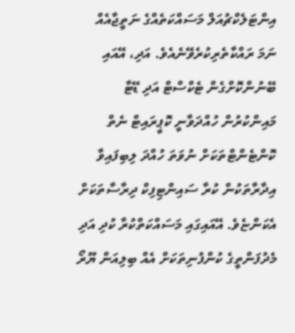އިންޓަލެކްޗުއަލް މަސައްކަތެއްގެ ނަތީޖާއެއް ނަމަ ރައްކާތެރިކުރެވޭނެއެވެ. އަދި، އޭއައި ބޭނުންކޮށްގެން ޓެކްސްޓް އަދި ޑޭޓާ މައިންކުރުން ހުއްދަވާނީ ކޮޕީރައިޓް ނެތް ކޮންޓެންޓްތަކަށް ނުވަތަ ހުއްދަ ލިބިފައިވާ އިދާރާތަކުން ކުރާ ސައިންޓިފިކް ދިރާސާތަކަށް އެކަންޏެވެ. އޭއައިގައި މަސައްކަތްކުރާ ކުދި އަދި މެދުފަންތީގެ ކުންފުނިތަކަށް އެއް ބިލިއަން ޔޫރޯ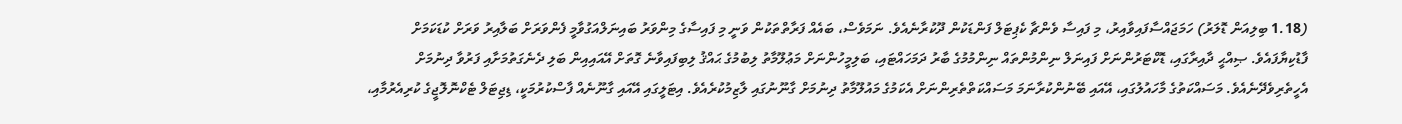(1.18 ބިލިއަން ޑޮލަރު) ހަމަޖައްސާފައިވާއިރު، މި ފައިސާ ވެންޗާ ކެޕިޓަލް ފަންޑަކުން ދޫކުރާނެއެވެ. ނަމަވެސް، ބައެއް ފަރާތްތަކުން ވަނީ މި ފައިސާގެ މިންވަރު ބައިނަލްއަގުވާމީ ފެންވަރަށް ބަލާއިރު ވަރަށް ކުޑަކަމަށް ފާޑުކިޔާފައެވެ. ޞިއްޙީ ދާއިރާގައި، ޑޮކްޓަރުންނަށް ފައިނަލް ނިންމުންތައް ނިންމުމުގެ ބާރު ދަމަހައްޓައި، ބަލިމީހުންނަށް މަޢުލޫމާތު ލިބުމުގެ ޙައްޤު ލިބިފައިވާނެ ގޮތަށް އޭއައިއިން ބަލި ދެނެގަތުމަށާއި ފަރުވާ ދިނުމަށް އެހީތެރިވެދޭނެއެވެ. މަސައްކަތުގެ މާހައުލުގައި، އޭއައި ބޭނުންކުރާނަމަ މަސައްކަތްތެރިންނަށް އެކަމުގެ މައުލޫމާތު ދިނުމަށް ގާނޫނުގައި ލާޒިމުކުރެއެވެ. އިޓަލީގައި އޭއައި ގާނޫނެއް ފާސްކުރުމަކީ، ޑިޖިޓަލް ޓެކްނޮލޮޖީގެ ކުރިއެރުމާއި،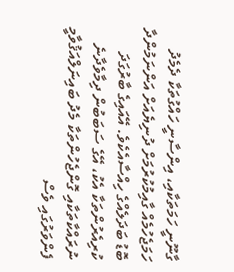ގާނޫނީ ހަމަތަކާއި، އިންސާނީ ހައްގުތަކާ ދެމެދު ހަމަޖެހުމެއް ގާއިމުކުރުމަށް ދުނިޔެއަށް އަންނަމުންދާ ބޮޑު ބަދަލެއްގެ ހިއްސާއެކެވެ. އޭއައިގެ ބާރުގަދަ ކުރިއެރުންތަކާ އެކު، އޭގެ ސަބަބުން ދިމާވެދާނެ ނުރައްކާތަކާއި ގޮންޖެހުންތަކާ މެދު ބައިނަލްއަޤުވާމީ ފެންވަރުގައި ވެސް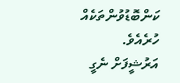ކަންބޮޑުވުންތަކެއް ހުރެއެވެ.
އަރުޝީފަށް ނެގީ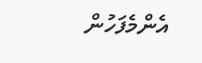އެންމެފަހުން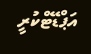އަޕްޑޭޓްކުރީ